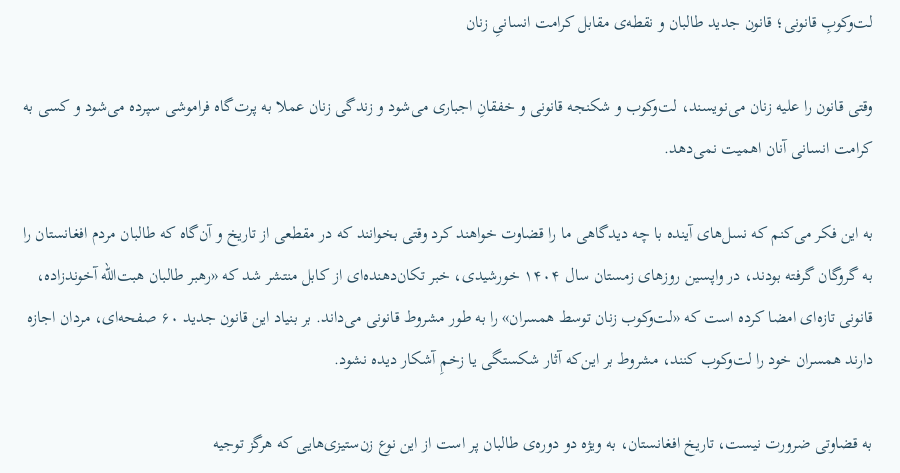لت‌وکوبِ قانونی؛ قانون جدید طالبان و نقطه‌ی مقابل کرامت انسانیِ زنان

وقتی قانون را علیه زنان می‌نویسند، لت‌وکوب و شکنجه قانونی و خفقانِ اجباری می‌شود و زندگی زنان عملا به پرت‌گاه فراموشی سپرده می‌شود و کسی به کرامت انسانی آنان اهمیت نمی‌دهد.

به این فکر می‌کنم که نسل‌های آینده با چه دیدگاهی ما را قضاوت خواهند کرد وقتی بخوانند که در مقطعی از تاریخ و آن‌گاه که طالبان مردم افغانستان را به گروگان گرفته بودند، در واپسین روزهای زمستان سال ۱۴۰۴ خورشیدی، خبر تکان‌دهنده‌ای از کابل منتشر شد که «رهبر طالبان هبت‌الله آخوندزاده، قانونی تازه‌ای امضا کرده است که «لت‌وکوب زنان توسط همسران» را به طور مشروط قانونی می‌داند. بر بنیاد این قانون جدید ۶۰ صفحه‌ای، مردان اجازه دارند همسران خود را لت‌وکوب کنند، مشروط بر این‌که آثار شکستگی یا زخمِ آشکار دیده نشود.

به قضاوتی ضرورت نیست، تاریخ افغانستان، به ویژه دو دوره‌ی طالبان پر است از این نوع زن‌ستیزی‌هایی که هرگز توجیه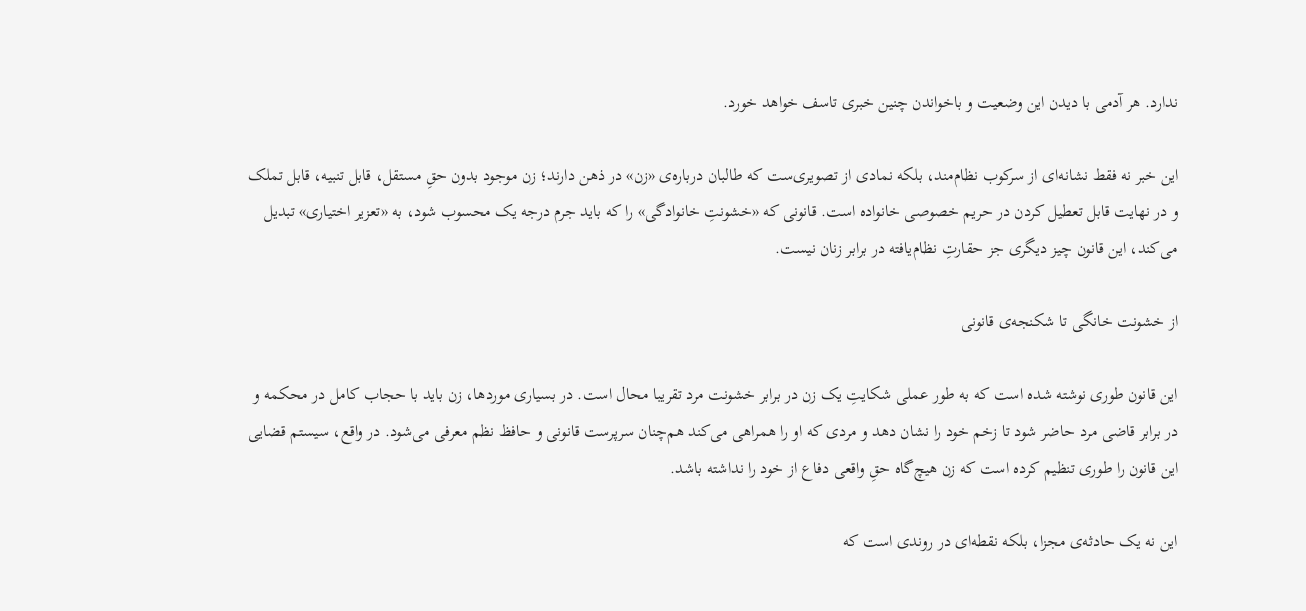ندارد. هر آدمی با دیدن این وضعیت و باخواندن چنین خبری تاسف خواهد خورد.

این خبر نه فقط نشانه‌ای از سرکوب نظام‌مند، بلکه نمادی از تصویری‌ست که طالبان درباره‌ی «زن» در ذهن دارند؛ زن موجود بدون حقِ مستقل، قابل تنبیه، قابل تملک و در نهایت قابل تعطیل کردن در حریم خصوصی خانواده است. قانونی که «خشونتِ خانوادگی» را که باید جرم درجه یک محسوب شود، به «تعزیر اختیاری» تبدیل می‌کند، این قانون چیز دیگری جز حقارتِ نظام‌یافته در برابر زنان نیست.

از خشونت خانگی تا شکنجه‌ی قانونی

این قانون طوری نوشته شده است که به طور عملی شکایتِ یک زن در برابر خشونت مرد تقریبا محال است. در بسیاری موردها، زن باید با حجاب کامل در محکمه و در برابر قاضی مرد حاضر شود تا زخم خود را نشان دهد و مردی که او را همراهی می‌کند هم‌چنان سرپرست قانونی و حافظ نظم معرفی می‌شود. در واقع، سیستم قضایی این قانون را طوری تنظیم کرده‌ است که زن هیچ‌گاه حقِ واقعی دفاع از خود را نداشته باشد.

این نه یک حادثه‌ی مجزا، بلکه نقطه‌ای در روندی است که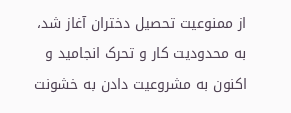از ممنوعیت تحصیل دختران آغاز شد، به محدودیت کار و تحرک انجامید و اکنون به مشروعیت دادن به خشونت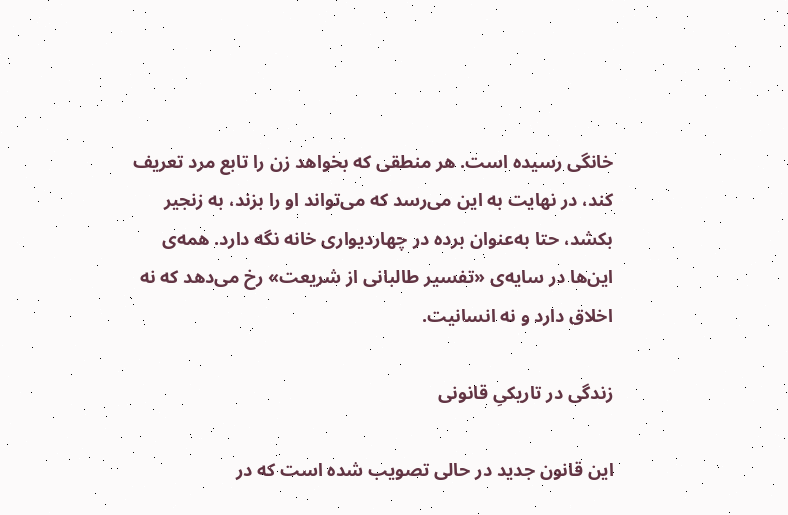خانگی رسیده است. هر منطقی که بخواهد زن را تابع مرد تعریف کند، در نهایت به این می‌رسد که می‌تواند او را بزند، به زنجیر بکشد، حتا به‌عنوان برده در چهاردیواری خانه نگه دارد. همه‌ی این‌ها در سایه‌ی «تفسیر طالبانی از شریعت» رخ می‌دهد که نه اخلاق دارد و نه انسانیت.

زندگی در تاریکیِ قانونی

این قانون جدید در حالی تصویب شده است که در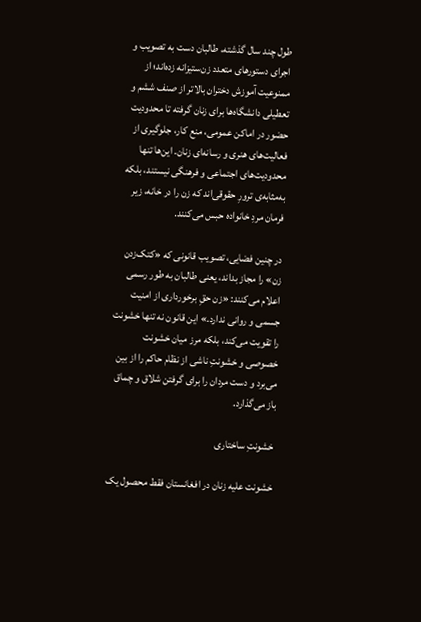طول چند سال گذشته، طالبان دست به تصویب و اجرای دستورهای متعدد زن‌ستیزانه زده‌اند؛ از ممنوعیت آموزش دختران بالاتر از صنف ششم و تعطیلی دانشگاه‌ها برای زنان گرفته تا محدودیت حضور در اماکن عمومی، منع کار، جلوگیری از فعالیت‌های هنری و رسانه‌ای زنان. این‌ها تنها محدودیت‌های اجتماعی و فرهنگی نیستند، بلکه به‌مثابه‌ی ترورِ حقوقی‌اند که زن را در خانه، زیر فرمان مردِ خانواده حبس می‌کنند.

در چنین فضایی، تصویب قانونی که «کتک‌زدن زن» را مجاز بداند، یعنی طالبان به طور رسمی اعلام می‌کنند: «زن حقِ برخورداری از امنیت جسمی و روانی ندارد.» این قانون نه تنها خشونت را تقویت می‌کند، بلکه مرز میان خشونت خصوصی و خشونتِ ناشی از نظام حاکم را از بین می‌برد و دست مردان را برای گرفتن شلاق و چماق باز می‌گذارد.

خشونتِ ساختاری

خشونت علیه زنان در افغانستان فقط محصول یک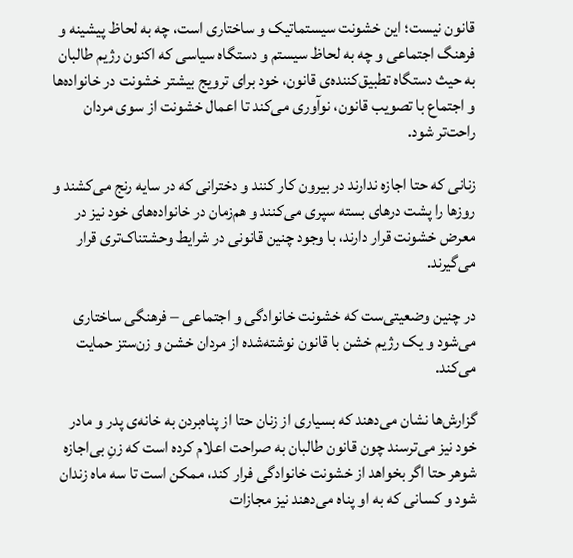قانون نیست؛ این خشونت سیستماتیک و ساختاری است، چه به لحاظ پیشینه و فرهنگ اجتماعی و چه به لحاظ سیستم و دستگاه سیاسی که اکنون رژیم طالبان به حیث دستگاه تطبیق‌کننده‌ی قانون، خود برای ترویج بیشتر خشونت در خانواده‌ها و اجتماع با تصویب قانون، نوآوری می‌کند تا اعمال خشونت از سوی مردان راحت‌تر شود.

زنانی که حتا اجازه ندارند در بیرون کار کنند و دخترانی که در سایه رنج می‌کشند و روزها را پشت درهای بسته سپری می‌کنند و هم‌زمان در خانواده‌های خود نیز در معرض خشونت قرار دارند، با وجود چنین قانونی در شرایط وحشتناک‌تری قرار می‌گیرند.

در چنین وضعیتی‌ست که خشونت خانوادگی و اجتماعی – فرهنگی ساختاری می‌شود و یک رژیم خشن با قانون نوشته‌شده از مردان خشن و زن‌ستز حمایت می‌کند.

گزارش‌ها نشان می‌دهند که بسیاری از زنان حتا از پناه‌بردن به خانه‌ی پدر و مادر خود نیز می‌ترسند چون قانون طالبان به‌ صراحت اعلام کرده است که زنِ بی‌اجازه شوهر حتا اگر بخواهد از خشونت خانوادگی فرار کند، ممکن است تا سه ماه زندان شود و کسانی که به او پناه می‌دهند نیز مجازات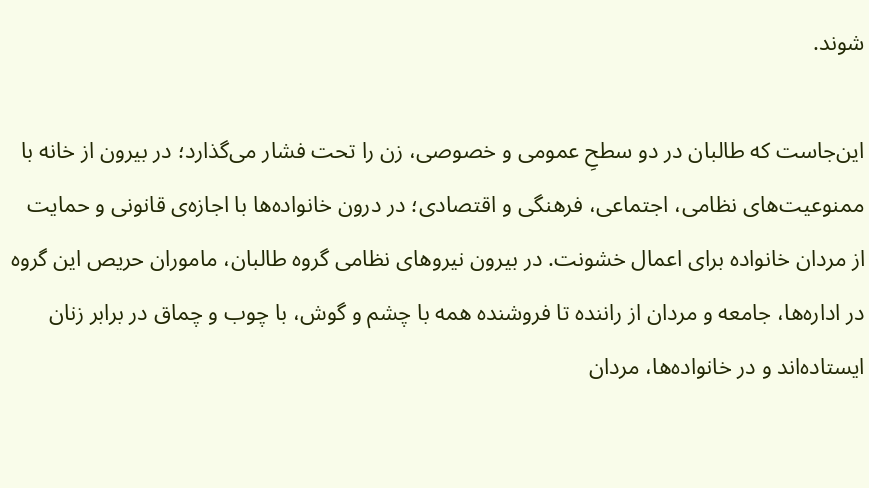شوند.

این‌جاست که طالبان در دو سطحِ عمومی و خصوصی، زن را تحت فشار می‌گذارد؛ در بیرون از خانه با ممنوعیت‌های نظامی، اجتماعی، فرهنگی و اقتصادی؛ در درون خانواده‌ها با اجازه‌ی قانونی و حمایت از مردان خانواده برای اعمال خشونت. در بیرون نیروهای نظامی گروه طالبان، ماموران حریص این گروه در اداره‌ها، جامعه و مردان از راننده تا فروشنده همه با چشم و گوش، با چوب و چماق در برابر زنان ایستاده‌اند و در خانواده‌ها، مردان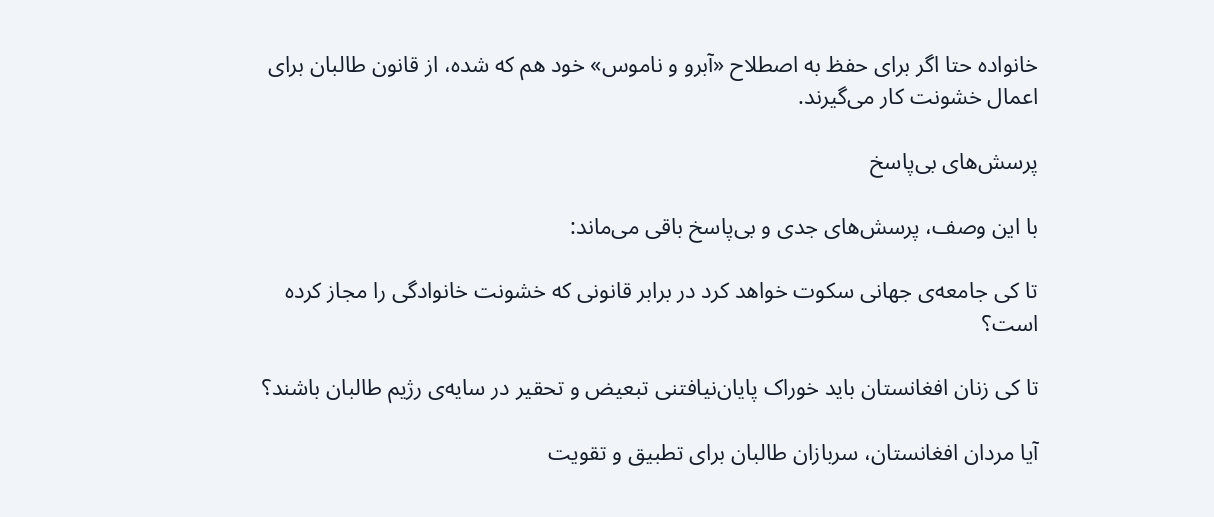خانواده حتا اگر برای حفظ به اصطلاح «آبرو و ناموس» خود هم که شده، از قانون طالبان برای اعمال خشونت کار می‌گیرند.

پرسش‌های بی‌پاسخ

با این وصف، پرسش‌های جدی و بی‌پاسخ باقی می‌ماند:

تا کی جامعه‌ی جهانی سکوت خواهد کرد در برابر قانونی که خشونت خانوادگی را مجاز کرده است؟

تا کی زنان افغانستان باید خوراک پایان‌نیافتنی تبعیض و تحقیر در سایه‌ی رژیم طالبان باشند؟

آیا مردان افغانستان، سربازان طالبان برای تطبیق و تقویت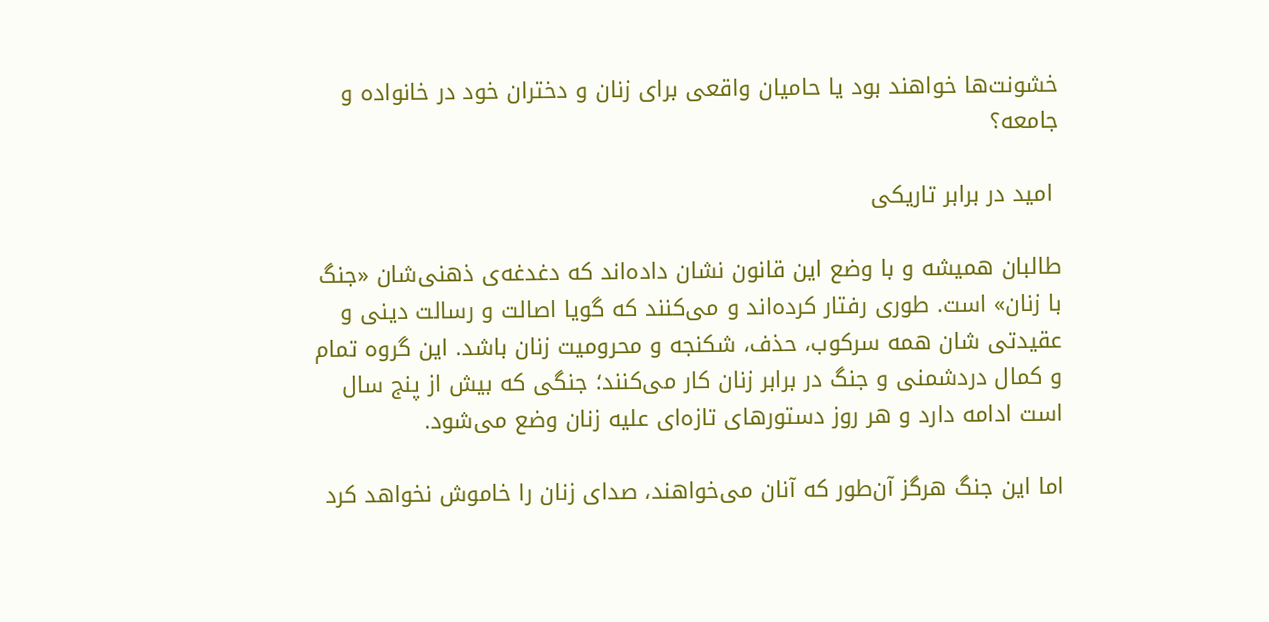خشونت‌ها خواهند بود یا حامیان واقعی برای زنان و دختران خود در خانواده و جامعه؟

 امید در برابر تاریکی

طالبان همیشه و با وضع این قانون نشان داده‌اند که دغدغه‌ی ذهنی‌شان «جنگ با زنان» است. طوری رفتار کرده‌اند و می‌کنند که گویا اصالت و رسالت دینی و عقیدتی شان همه سرکوب، حذف، شکنجه و محرومیت زنان باشد. این گروه تمام و کمال دردشمنی و جنگ در برابر زنان کار می‌کنند؛ جنگی که بیش از پنج سال است ادامه دارد و هر روز دستورهای تازه‌ای علیه زنان وضع می‌شود.

اما این جنگ هرگز آن‌طور که آنان می‌خواهند، صدای زنان را خاموش نخواهد کرد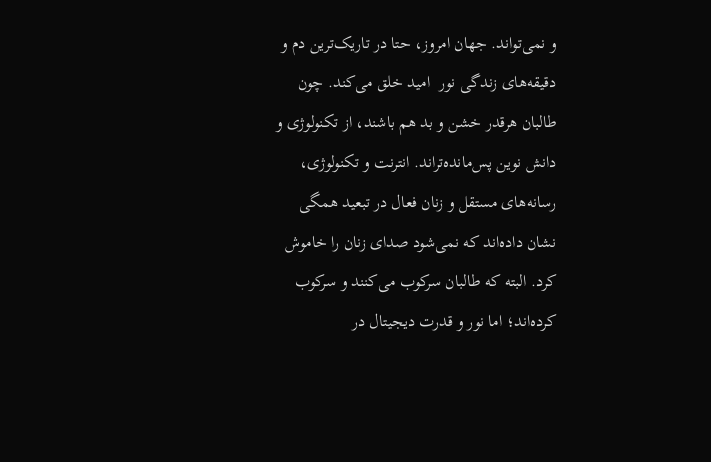و نمی‌تواند. جهان امروز، حتا در تاریک‌ترین دم و دقیقه‌های زندگی نور  امید خلق می‌کند. چون طالبان هرقدر خشن و بد هم باشند، از تکنولوژی و دانش نوین پس‌مانده‌تراند. انترنت و تکنولوژی، رسانه‌های مستقل و زنان فعال در تبعید همگی نشان داده‌اند که نمی‌شود صدای زنان را خاموش کرد. البته که طالبان سرکوب می‌کنند و سرکوب کرده‌اند؛ اما نور و قدرت دیجیتال در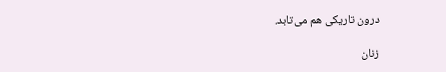درون تاریکی هم می‌تابد.

زنان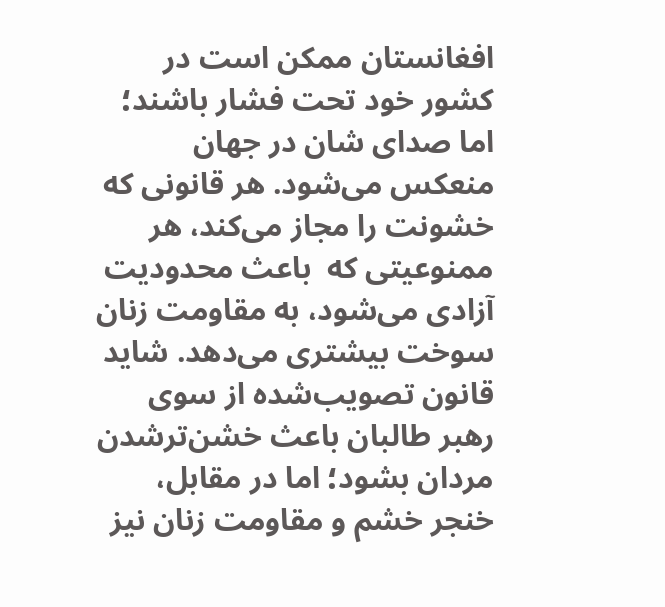افغانستان ممکن است در کشور خود تحت فشار باشند؛ اما صدای شان در جهان منعکس می‌شود. هر قانونی که خشونت را مجاز می‌کند، هر ممنوعیتی که  باعث محدودیت آزادی می‌شود، به مقاومت زنان سوخت بیشتری می‌دهد. شاید قانون تصویب‌شده از سوی رهبر طالبان باعث خشن‌تر‌شدن مردان بشود؛ اما در مقابل، خنجر خشم و مقاومت زنان نیز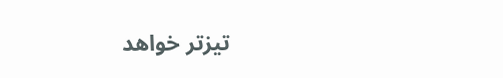تیزتر خواهد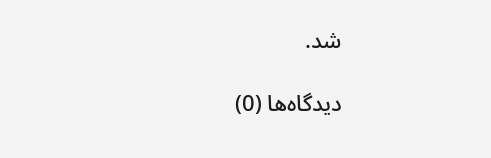شد.

دیدگاه‌ها (0)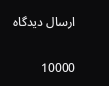ارسال دیدگاه

10000